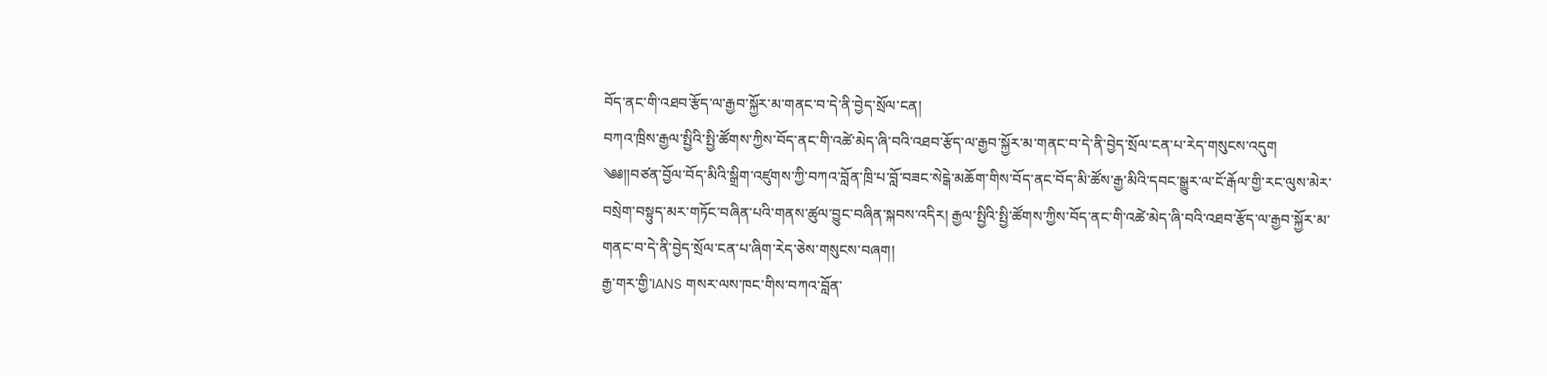བོད་ནང་གི་འཐབ་རྩོད་ལ་རྒྱབ་སྐྱོར་མ་གནང་བ་དེ་ནི་བྱེད་སྲོལ་ངན།
བཀའ་ཁྲིས་རྒྱལ་སྤྱིའི་སྤྱི་ཚོགས་ཀྱིས་བོད་ནང་གི་འཚེ་མེད་ཞི་བའི་འཐབ་རྩོད་ལ་རྒྱབ་སྐྱོར་མ་གནང་བ་དེ་ནི་བྱེད་སྲོལ་ངན་པ་རེད་གསུངས་འདུག
༄༅༎བཙན་བྱོལ་བོད་མིའི་སྒྲིག་འཛུགས་ཀྱི་བཀའ་བློན་ཁྲི་པ་བློ་བཟང་སེངྒེ་མཆོག་གིས་བོད་ནང་བོད་མི་ཚོས་རྒྱ་མིའི་དབང་སྒྱུར་ལ་ངོ་རྒོལ་གྱི་རང་ལུས་མེར་བསྲེག་བསྟུད་མར་གཏོང་བཞིན་པའི་གནས་ཚུལ་བྱུང་བཞིན་སྐབས་འདིར། རྒྱལ་སྤྱིའི་སྤྱི་ཚོགས་ཀྱིས་བོད་ནང་གི་འཚེ་མེད་ཞི་བའི་འཐབ་རྩོད་ལ་རྒྱབ་སྐྱོར་མ་གནང་བ་དེ་ནི་བྱེད་སྲོལ་ངན་པ་ཞིག་རེད་ཅེས་གསུངས་བཞག།
རྒྱ་གར་གྱི་IANS གསར་ལས་ཁང་གིས་བཀའ་བློན་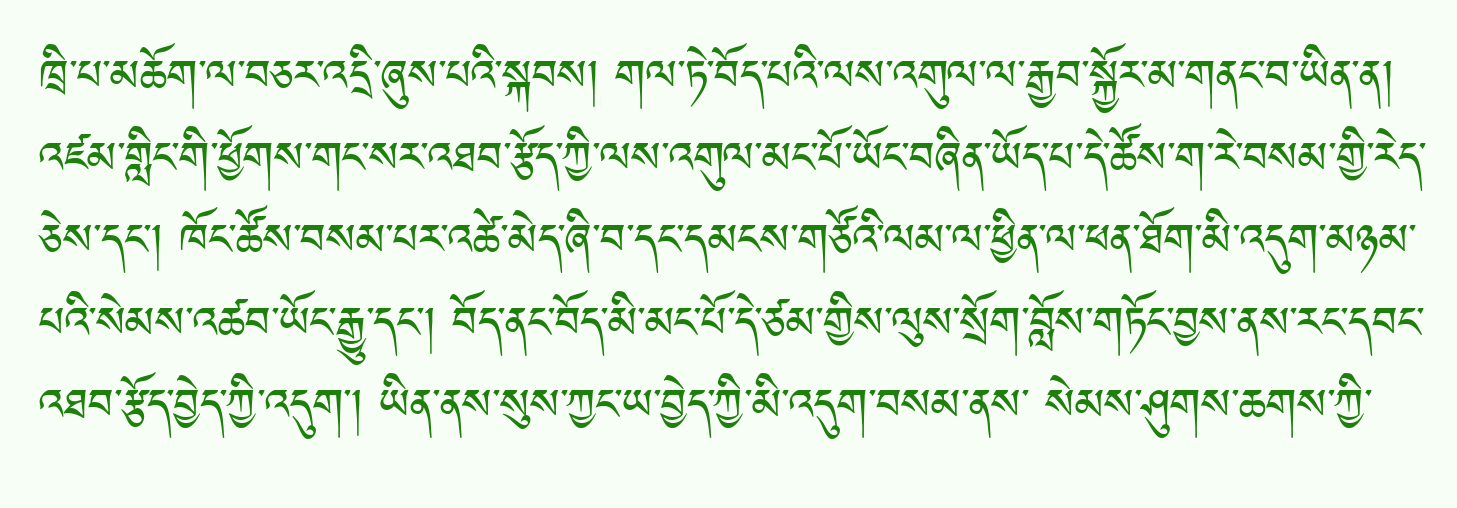ཁྲི་པ་མཆོག་ལ་བཅར་འདྲི་ཞུས་པའི་སྐབས། གལ་ཏེ་བོད་པའི་ལས་འགུལ་ལ་རྒྱབ་སྐྱོར་མ་གནང་བ་ཡིན་ན། འཛམ་གླིང་གི་ཕྱོགས་གང་སར་འཐབ་རྩོད་ཀྱི་ལས་འགུལ་མང་པོ་ཡོང་བཞིན་ཡོད་པ་དེ་ཚོས་ག་རེ་བསམ་གྱི་རེད་ཅེས་དང་། ཁོང་ཚོས་བསམ་པར་འཚེ་མེད་ཞི་བ་དང་དམངས་གཙོའི་ལམ་ལ་ཕྱིན་ལ་ཕན་ཐོག་མི་འདུག་མཉམ་པའི་སེམས་འཚབ་ཡོང་རྒྱུ་དང་། བོད་ནང་བོད་མི་མང་པོ་དེ་ཙམ་གྱིས་ལུས་སྲོག་བློས་གཏོང་བྱས་ནས་རང་དབང་འཐབ་རྩོད་བྱེད་ཀྱི་འདུག་། ཡིན་ནས་སུས་ཀྱང་ཡ་བྱེད་ཀྱི་མི་འདུག་བསམ་ནས་ སེམས་ཤུགས་ཆགས་ཀྱི་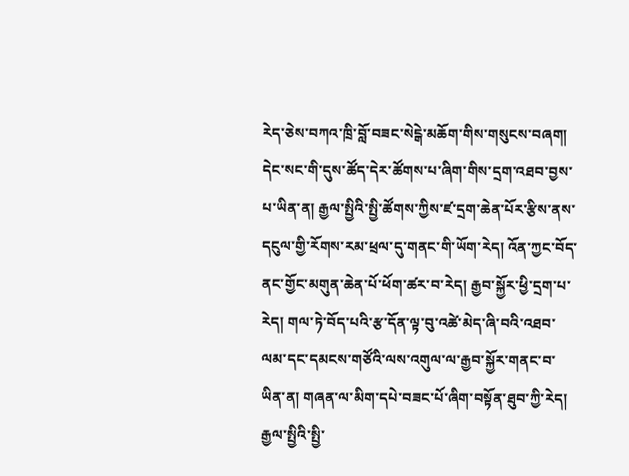རེད་ཅེས་བཀའ་ཁྲི་བློ་བཟང་སེངྒེ་མཆོག་གིས་གསུངས་བཞག།
དེང་སང་གི་དུས་ཚོད་དེར་ཚོགས་པ་ཞིག་གིས་དྲག་འཐབ་བྱས་པ་ཡིན་ན། རྒྱལ་སྤྱིའི་སྤྱི་ཚོགས་ཀྱིས་ཛ་དྲག་ཆེན་པོར་རྩིས་ནས་དངུལ་གྱི་རོགས་རམ་ཕྲལ་དུ་གནང་གི་ཡོག་རེད། འོན་ཀྱང་བོད་ནང་གྱོང་མགུན་ཆེན་པོ་ཕོག་ཚར་བ་རེད། རྒྱབ་སྐྱོར་ཕྱི་དྲག་པ་རེད། གལ་ཏེ་བོད་པའི་རྩ་དོན་ལྟ་བུ་འཚེ་མེད་ཞི་བའི་འཐབ་ལམ་དང་དམངས་གཙོའི་ལས་འགུལ་ལ་རྒྱབ་སྐྱོར་གནང་བ་ཡིན་ན། གཞན་ལ་མིག་དཔེ་བཟང་པོ་ཞིག་བསྟོན་ཐུབ་ཀྱི་རེད། རྒྱལ་སྤྱིའི་སྤྱི་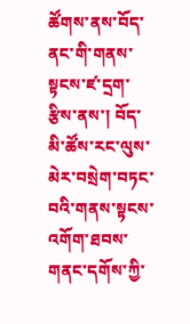ཚོགས་ནས་བོད་ནང་གི་གནས་སྟངས་ཛ་དྲག་རྩིས་ནས་། བོད་མི་ཚོས་རང་ལུས་མེར་བསྲེག་བཏང་བའི་གནས་སྟངས་འགོག་ཐབས་གནང་དགོས་ཀྱི་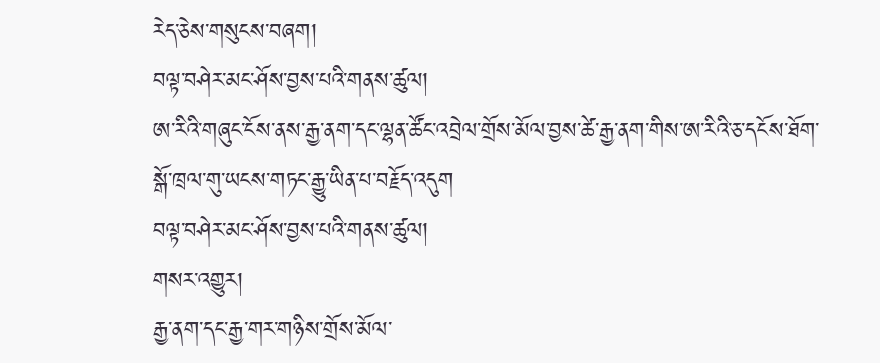རེད་ཅེས་གསུངས་བཞག།
བལྟ་བཤེར་མང་ཤོས་བྱས་པའི་གནས་ཚུལ།
ཨ་རིའི་གཞུང་ངོས་ནས་རྒྱ་ནག་དང་ལྷན་ཚོང་འབྲེལ་གྲོས་མོལ་བྱས་ཚེ་རྒྱ་ནག་གིས་ཨ་རིའི་ཅ་དངོས་ཐོག་སྒོ་ཁྲལ་གུ་ཡངས་གཏང་རྒྱུ་ཡིན་པ་བརྗོད་འདུག
བལྟ་བཤེར་མང་ཤོས་བྱས་པའི་གནས་ཚུལ།
གསར་འགྱུར།
རྒྱ་ནག་དང་རྒྱ་གར་གཉིས་གྲོས་མོལ་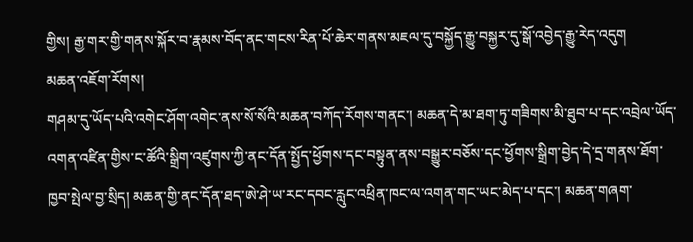གྱིས། རྒྱ་གར་གྱི་གནས་སྐོར་བ་རྣམས་བོད་ནང་གངས་རིན་པོ་ཆེར་གནས་མཇལ་དུ་བསྐྱོད་རྒྱུ་བསྐྱར་དུ་སྒོ་འབྱེད་རྒྱུ་རེད་འདུག
མཆན་འཇོག་རོགས།
གཤམ་དུ་ཡོད་པའི་འགེང་ཤོག་འགེང་ནས་སོ་སོའི་མཆན་བཀོད་རོགས་གནང་། མཆན་དེ་མ་ཐག་ཏུ་གཟིགས་མི་ཐུབ་པ་དང་འབྲེལ་ཡོད་འགན་འཛིན་གྱིས་ང་ཚོའི་སྒྲིག་འཛུགས་ཀྱི་ནང་དོན་སྤྱོད་ཕྱོགས་དང་བསྟུན་ནས་བསྒྱུར་བཅོས་དང་ཕྱོགས་སྒྲིག་བྱེད་དེ་དྲ་གནས་ཐོག་ཁྱབ་སྤེལ་བྱ་སྲིད། མཆན་གྱི་ནང་དོན་ཐད་ཨེ་ཤེ་ཡ་རང་དབང་རླུང་འཕྲིན་ཁང་ལ་འགན་གང་ཡང་མེད་པ་དང་། མཆན་གཞག་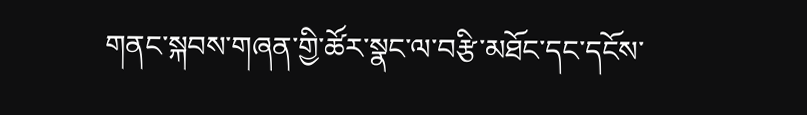གནང་སྐབས་གཞན་གྱི་ཚོར་སྣང་ལ་བརྩི་མཐོང་དང་དངོས་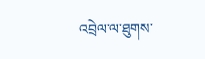འབྲེལ་ལ་ཐུགས་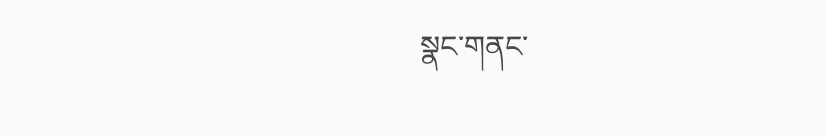སྣང་གནང་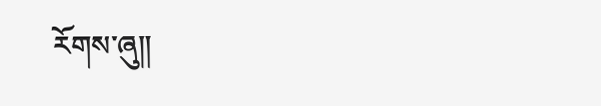རོགས་ཞུ༎